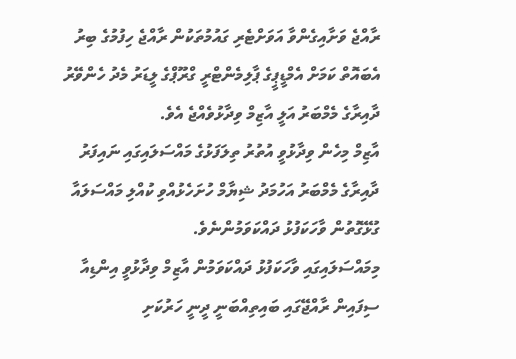ރާއްޖެ ވަށާއިގެންވާ އަވަށްޓެރި ގައުމުތަކުން ރާއްޖެ ހިފުމުގެ ބިރު އެބައޮތް ކަމަށް އެމްޑީޕީގެ ޕާލިމެންޓްރީ ގްރޫޕްގެ ލީޑަރު މެދު ހެންވޭރު ދާއިރާގެ މެމްބަރު އަލީ އާޒިމް ވިދާޅުވެއްޖެ އެވެ.
އާޒިމް މިހެން ވިދާޅުވީ އުތުރު ތިލަފަޅުގެ މައްސަލައިގައި ނައިފަރު ދާއިރާގެ މެމްބަރު އަހުމަދު ޝިޔާމް ހުށަހެޅުއްވި ކުއްލި މައްސަލައާ ގުޅޭގޮތުން ވާހަކަފުޅު ދައްކަވަމުންނެވެ.
މިމައްސަލައިގައި ވާހަކަފުޅު ދައްކަވަމުން އާޒިމް ވިދާޅުވީ އިންޑިއާ ސިފައިން ރާއްޖޭގައި ބައިތިއްބަނީ ދީނީ ހަރުކަށި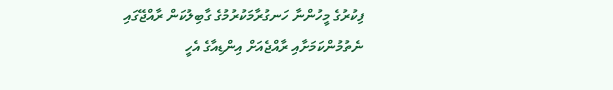ފިކުރުގެ މީހުންނާ ހަނގުރާމަކުރުމުގެ ގާބިލުކަން ރާއްޖޭގައި ނެތުމުންކަމަށާއި ރާއްޖެއަށް އިންޑިއާގެ އެހީ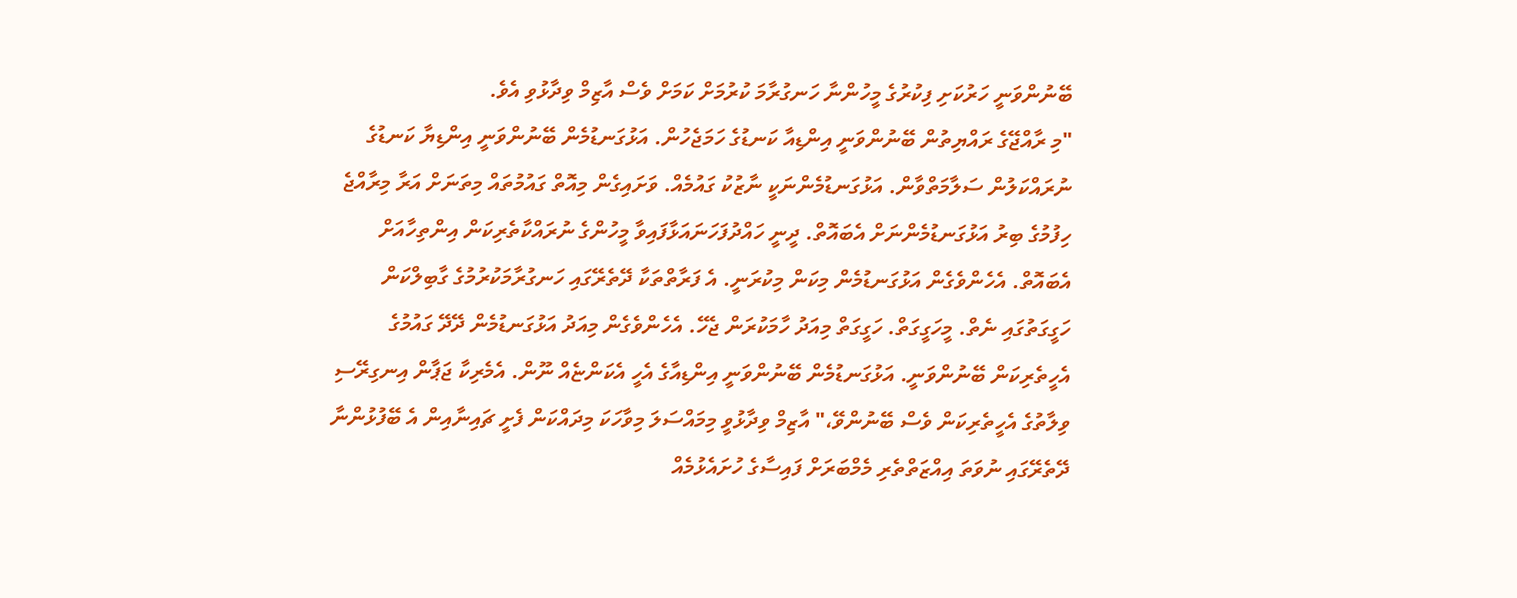ބޭނުންވަނީ ހަރުކަށި ފިކުރުގެ މީހުންނާ ހަނގުރާމަ ކުރުމަށް ކަމަށް ވެސް އާޒިމް ވިދާޅުވި އެވެ.
"މި ރާއްޖޭގެ ރައްޔިތުން ބޭނުންވަނީ އިންޑިއާ ކަނޑުގެ ހަމަޖެހުން. އަޅުގަނޑުމެން ބޭނުންވަނީ އިންޑިޔާ ކަނޑުގެ ނުރައްކަލުން ސަލާމަތްވާން. އަޅުގަނޑުމެންނަކީ ނާޒުކު ގައުމެއް. ވަށައިގެން މިއޮތް ގައުމުތައް މިތަނަށް އަރާ މިރާއްޖެ ހިފުމުގެ ބިރު އަޅުގަނޑުމެންނަށް އެބައޮތް. ދީނީ ހައްދުފަހަނައަޅާފައިވާ މީހުންގެ ނުރައްކާތެރިކަން އިންތިހާއަށް އެބައޮތް. އެހެންވެގެން އަޅުގަނޑުމެން މިކަން މިކުރަނީ. އެ ފަރާތްތަކާ ދޭތެރޭގައި ހަނގުރާމަކުރުމުގެ ގާބިލްކަން ހަގީގަތުގައި ނެތް. މީހަގީގަތް. ހަގީގަތް މިއަދު ހާމަކުރަން ޖެހޭ. އެހެންވެގެން މިއަދު އަޅުގަނޑުމެން ދޭދޭ ގައުމުގެ އެހީތެރިކަން ބޭނުންވަނީ. އަޅުގަނޑުމެން ބޭނުންވަނީ އިންޑިއާގެ އެހީ އެކަންޏެއް ނޫން. އެމެރިކާ ޖަޕާން އިނގިރޭސި ވިލާތުގެ އެހީތެރިކަން ވެސް ބޭނުންވޭ،" އާޒިމް ވިދާޅުވީ މިމައްސަލަ މިވާހަކަ މިދައްކަން ފެށީ ޗައިނާއިން އެ ބޭފުޅުންނާ ދޭތެރޭގައި ނުވަތަ އިއްޒަތްތެރި މެމްބަރަށް ފައިސާގެ ހުށައެޅުމެއް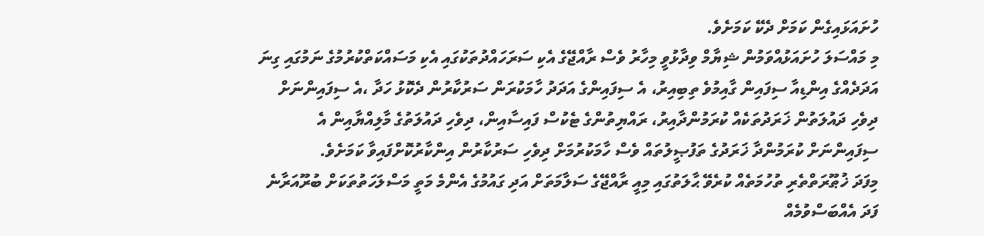ހުށައަޅައިގެން ކަމަށް ދެކޭ ކަމަށެވެ.
މި މައްސަލަ ހުށައަޅުއްވަމުން ޝިޔާމް ވިދާޅުވީ މިހާރު ވެސް ރާއްޖޭގެ އެކި ސަރަހައްދުތަކުގައި އެކި މަސައްކަތްކުރުމުގެ ނަމުގައި ގިނަ އަދަދެއްގެ އިންޑިއާ ސިފައިން ގާއިމުވެ ތިބިއިރު، އެ ސިފައިންގެ އަދަދު ހާމަކުރަން ސަރުކާރުން ދެކޮޅު ހަދާ ،އެ ސިފައިންނަށް ދިވެހި ދައުލަތުން ޚަރަދުތަކެއް ކުރަމުންދާއިރު، ރައްޔިތުންގެ ޓެކުސް ފައިސާއިން، ދިވެހި ދައުލަތުގެ މާލިއްޔާއިން އެ ސިފައިންނަށް ކުރަމުންދާ ޚަރަދުގެ ތަފުޞީލުތައް ވެސް ހާމަކުރުމަށް ދިވެހި ސަރުކާރުން އިންކާރުކޮށްފައިވާ ކަމަށެވެ.
މިފަދަ ޚުޠޫރަތްތެރި ތުހުމަތެއް ކުރެވޭ ޙާލަތުގައި މިއީ ރާއްޖޭގެ ސަލާމަތަށް އަދި ގައުމުގެ އެންމެ މަތީ މަސްލަހަތުތަކަށް ބުރޫއަރާނެ ފަދަ އެއްބަސްވުމެއް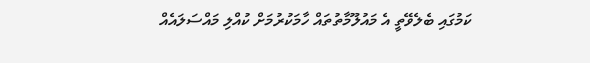ކަމުގައި ބެލެވޭތީ އެ މައުލޫމާތުތައް ހާމަކުރުމަށް ކުއްލި މައްސަލައެއް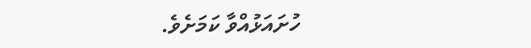ހުށައަޅުއްވާ ކަމަށެވެ.